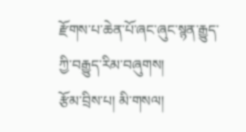རྫོགས་པ་ཆེན་པོ་ཞང་ཞུང་སྙན་རྒྱུད་ཀྱི་བརྒྱུད་རིམ་བཞུགས།
རྩོམ་བྲིས་པ། མི་གསལ།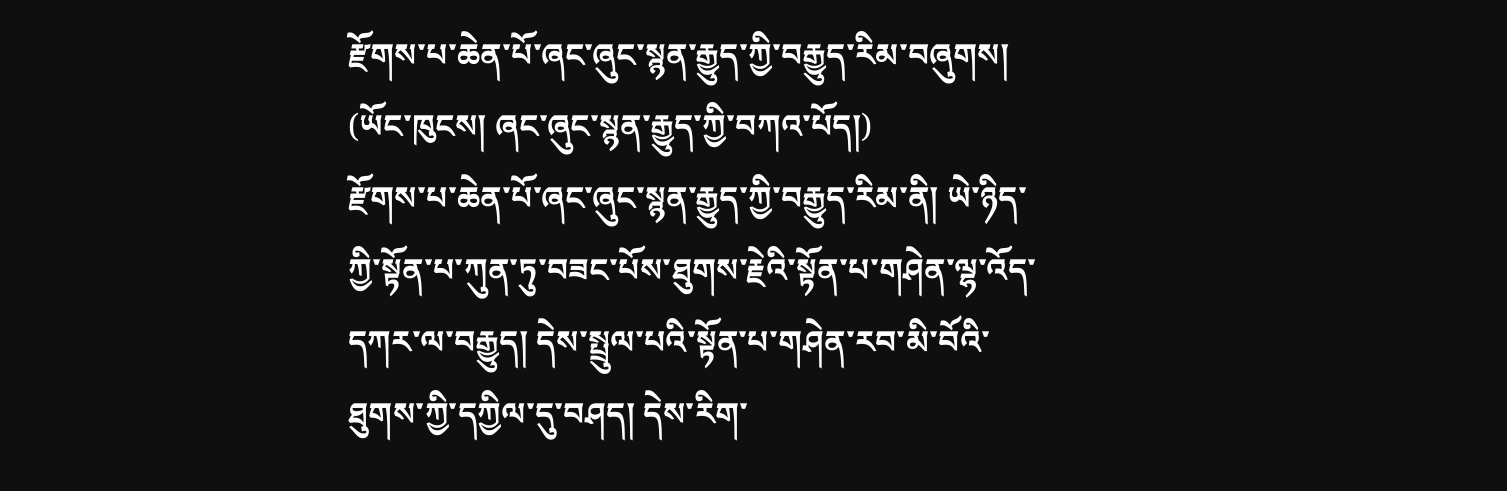རྫོགས་པ་ཆེན་པོ་ཞང་ཞུང་སྙན་རྒྱུད་ཀྱི་བརྒྱུད་རིམ་བཞུགས།
(ཡོང་ཁུངས། ཞང་ཞུང་སྙན་རྒྱུད་ཀྱི་བཀའ་པོད།)
རྫོགས་པ་ཆེན་པོ་ཞང་ཞུང་སྙན་རྒྱུད་ཀྱི་བརྒྱུད་རིམ་ནི། ཡེ་ཉིད་ཀྱི་སྟོན་པ་ཀུན་ཏུ་བཟང་པོས་ཐུགས་རྗེའི་སྟོན་པ་གཤེན་ལྷ་འོད་དཀར་ལ་བརྒྱུད། དེས་སྤྲུལ་པའི་སྟོན་པ་གཤེན་རབ་མི་བོའི་ཐུགས་ཀྱི་དཀྱིལ་དུ་བཤད། དེས་རིག་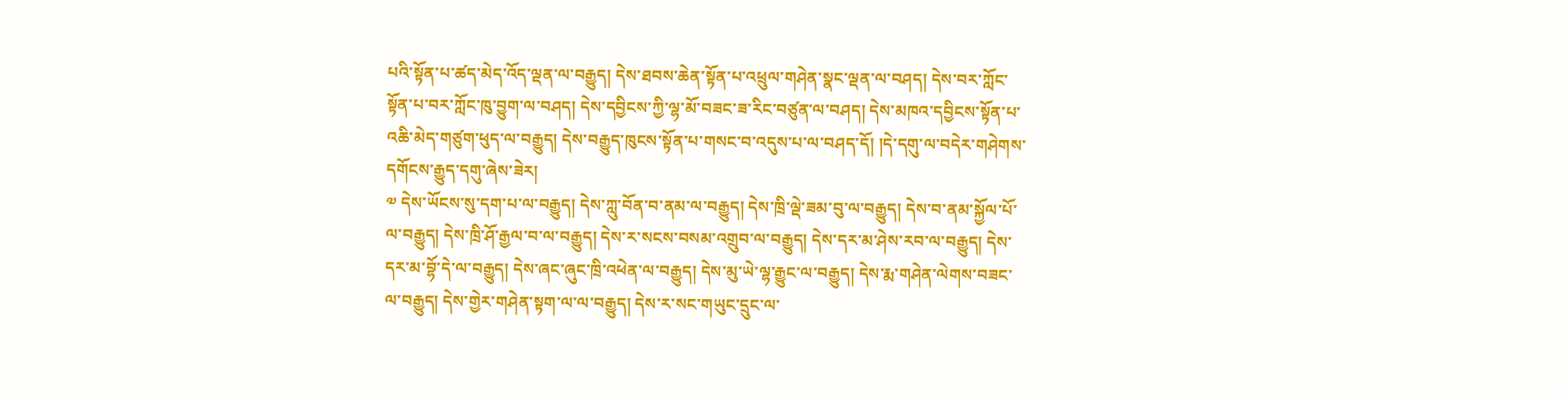པའི་སྟོན་པ་ཚད་མེད་འོད་ལྡན་ལ་བརྒྱུད། དེས་ཐབས་ཆེན་སྟོན་པ་འཕྲུལ་གཤེན་སྣང་ལྡན་ལ་བཤད། དེས་བར་ཀློང་སྟོན་པ་བར་ཀློང་ཁུ་བྱུག་ལ་བཤད། དེས་དབྱིངས་ཀྱི་ལྷ་མོ་བཟང་ཟ་རིང་བཙུན་ལ་བཤད། དེས་མཁའ་དབྱིངས་སྟོན་པ་འཆི་མེད་གཙུག་ཕུད་ལ་བརྒྱུད། དེས་བརྒྱུད་ཁུངས་སྟོན་པ་གསང་བ་འདུས་པ་ལ་བཤད་དོ། །དེ་དགུ་ལ་བདེར་གཤེགས་དགོངས་རྒྱུད་དགུ་ཞེས་ཟེར།
༧ དེས་ཡོངས་སུ་དག་པ་ལ་བརྒྱུད། དེས་ཀླུ་བོན་བ་ནམ་ལ་བརྒྱུད། དེས་ཁྲི་ལྡེ་ཟམ་བུ་ལ་བརྒྱུད། དེས་བ་ནམ་སྐྱོལ་པོ་ལ་བརྒྱུད། དེས་ཁྲི་ཤོ་རྒྱལ་བ་ལ་བརྒྱུད། དེས་ར་སངས་བསམ་འགྲུབ་ལ་བརྒྱུད། དེས་དར་མ་ཤེས་རབ་ལ་བརྒྱུད། དེས་དར་མ་བྷོ་དེ་ལ་བརྒྱུད། དེས་ཞང་ཞུང་ཁྲི་འཕེན་ལ་བརྒྱུད། དེས་མུ་ཡེ་ལྷ་རྒྱུང་ལ་བརྒྱུད། དེས་རྨ་གཤེན་ལེགས་བཟང་ལ་བརྒྱུད། དེས་གྱེར་གཤེན་སྟག་ལ་ལ་བརྒྱུད། དེས་ར་སང་གཡུང་དྲུང་ལ་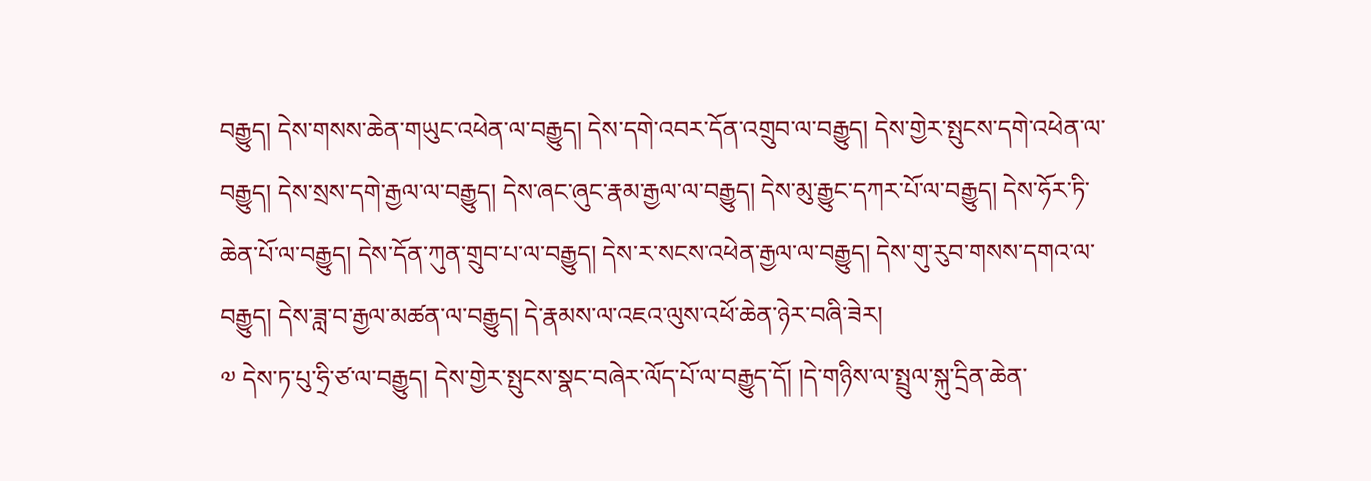བརྒྱུད། དེས་གསས་ཆེན་གཡུང་འཕེན་ལ་བརྒྱུད། དེས་དགེ་འབར་དོན་འགྲུབ་ལ་བརྒྱུད། དེས་གྱེར་སྤུངས་དགེ་འཕེན་ལ་བརྒྱུད། དེས་སྲས་དགེ་རྒྱལ་ལ་བརྒྱུད། དེས་ཞང་ཞུང་རྣམ་རྒྱལ་ལ་བརྒྱུད། དེས་མུ་རྒྱུང་དཀར་པོ་ལ་བརྒྱུད། དེས་ཧོར་ཏི་ཆེན་པོ་ལ་བརྒྱུད། དེས་དོན་ཀུན་གྲུབ་པ་ལ་བརྒྱུད། དེས་ར་སངས་འཕེན་རྒྱལ་ལ་བརྒྱུད། དེས་གུ་རུབ་གསས་དགའ་ལ་བརྒྱུད། དེས་ཟླ་བ་རྒྱལ་མཚན་ལ་བརྒྱུད། དེ་རྣམས་ལ་འཇའ་ལུས་འཕོ་ཆེན་ཉེར་བཞི་ཟེར།
༧ དེས་ཏ་པུ་ཧྲི་ཙ་ལ་བརྒྱུད། དེས་གྱེར་སྤུངས་སྣང་བཞེར་ལོད་པོ་ལ་བརྒྱུད་དོ། །དེ་གཉིས་ལ་སྤྲུལ་སྐུ་དྲིན་ཆེན་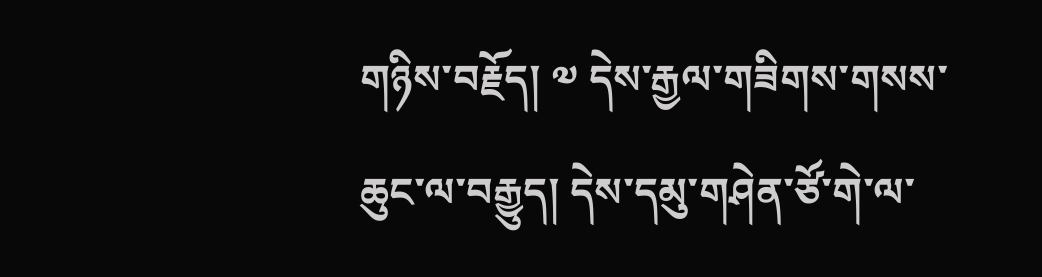གཉིས་བརྗོད། ༧ དེས་རྒྱལ་གཟིགས་གསས་ཆུང་ལ་བརྒྱུད། དེས་དམུ་གཤེན་ཙོ་གེ་ལ་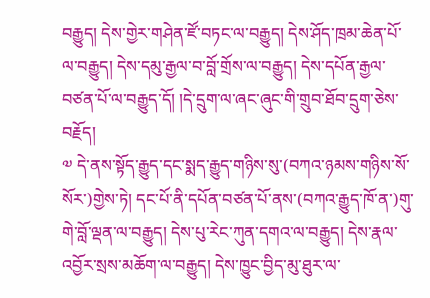བརྒྱུད། དེས་གྱེར་གཤེན་ཛོ་བཏང་ལ་བརྒྱུད། དེས་ཤོད་ཁྲམ་ཆེན་པོ་ལ་བརྒྱུད། དེས་དམུ་རྒྱལ་བ་བློ་གྲོས་ལ་བརྒྱུད། དེས་དཔོན་རྒྱལ་བཙན་པོ་ལ་བརྒྱུད་དོ། །དེ་དྲུག་ལ་ཞང་ཞུང་གི་གྲུབ་ཐོབ་དྲུག་ཅེས་བརྗོད།
༧ དེ་ནས་སྟོད་རྒྱུད་དང་སྨད་རྒྱུད་གཉིས་སུ་(བཀའ་ཉམས་གཉིས་སོ་སོར་)གྱེས་ཏེ། དང་པོ་ནི་དཔོན་བཙན་པོ་ནས་(བཀའ་རྒྱུད་ཁོ་ན་)གུ་གེ་བློ་ལྡན་ལ་བརྒྱུད། དེས་པུ་རེང་ཀུན་དགའ་ལ་བརྒྱུད། དེས་རྣལ་འབྱོར་སྲས་མཆོག་ལ་བརྒྱུད། དེས་ཁྱུང་བྱིད་མུ་ཐུར་ལ་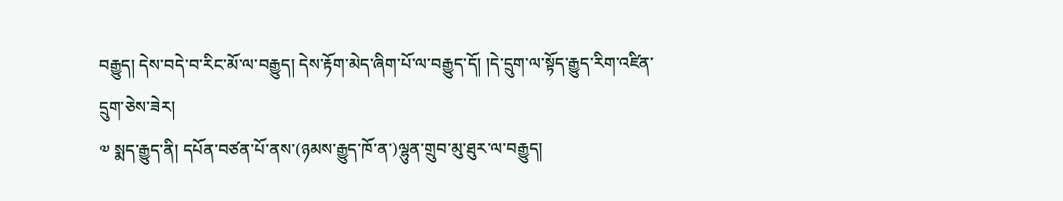བརྒྱུད། དེས་བདེ་བ་རིང་མོ་ལ་བརྒྱུད། དེས་རྟོག་མེད་ཞིག་པོ་ལ་བརྒྱུད་དོ། །དེ་དྲུག་ལ་སྟོད་རྒྱུད་རིག་འཛིན་དྲུག་ཅེས་ཟེར།
༧ སྨད་རྒྱུད་ནི། དཔོན་བཙན་པོ་ནས་(ཉམས་རྒྱུད་ཁོ་ན་)ལྷུན་གྲུབ་མུ་ཐུར་ལ་བརྒྱུད།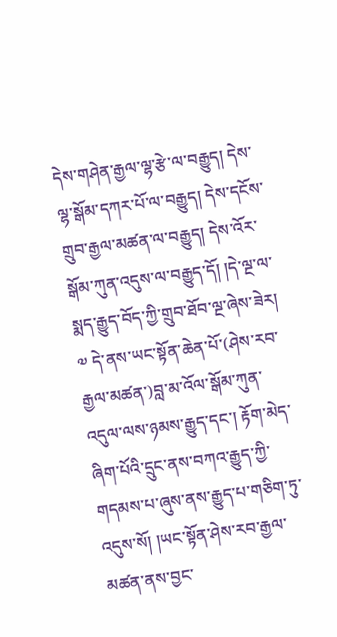དེས་གཤེན་རྒྱལ་ལྷ་རྩེ་ལ་བརྒྱུད། དེས་ལྷ་སྒོམ་དཀར་པོ་ལ་བརྒྱུད། དེས་དངོས་གྲུབ་རྒྱལ་མཚན་ལ་བརྒྱུད། དེས་འོར་སྒོམ་ཀུན་འདུས་ལ་བརྒྱུད་དོ། །དེ་ལྔ་ལ་སྨད་རྒྱུད་བོད་ཀྱི་གྲུབ་ཐོབ་ལྔ་ཞེས་ཟེར།
༧ དེ་ནས་ཡང་སྟོན་ཆེན་པོ་(ཤེས་རབ་རྒྱལ་མཚན་)བླ་མ་འོལ་སྒོམ་ཀུན་འདུལ་ལས་ཉམས་རྒྱུད་དང་། རྟོག་མེད་ཞིག་པོའི་དྲུང་ནས་བཀའ་རྒྱུད་ཀྱི་གདམས་པ་ཞུས་ནས་རྒྱུད་པ་གཅིག་ཏུ་འདུས་སོ། །ཡང་སྟོན་ཤེས་རབ་རྒྱལ་མཚན་ནས་བྱང་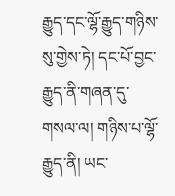རྒྱུད་དང་ལྷོ་རྒྱུད་གཉིས་སུ་གྱེས་ཏེ། དང་པོ་བྱང་རྒྱུད་ནི་གཞན་དུ་གསལ་ལ། གཉིས་པ་ལྷོ་རྒྱུད་ནི། ཡང་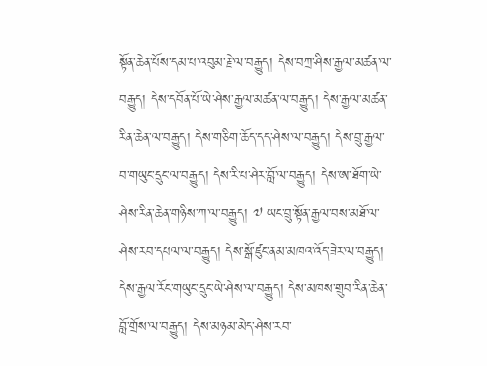སྟོན་ཆེན་པོས་དམ་པ་འབུམ་རྗེ་ལ་བརྒྱུད། དེས་བཀྲ་ཤིས་རྒྱལ་མཚན་ལ་བརྒྱུད། དེས་དབོན་པོ་ཡེ་ཤེས་རྒྱལ་མཚན་ལ་བརྒྱུད། དེས་རྒྱལ་མཚན་རིན་ཆེན་ལ་བརྒྱུད། དེས་གཅིག་ཆོད་དད་ཤེས་ལ་བརྒྱུད། དེས་བྲུ་རྒྱལ་བ་གཡུང་དྲུང་ལ་བརྒྱུད། དེས་རི་པ་ཤེར་བློ་ལ་བརྒྱུད། དེས་ཨ་ཐོག་ཡེ་ཤེས་རིན་ཆེན་གཉིས་ཀ་ལ་བརྒྱུད། ༧ ཡང་བྲུ་སྟོན་རྒྱལ་བས་མཐོ་ལ་ཤེས་རབ་དཔལ་ལ་བརྒྱུད། དེས་སྒོ་ཛུང་ནམ་མཁའ་འོད་ཟེར་ལ་བརྒྱུད། དེས་རྒྱལ་རོང་གཡུང་དྲུང་ཡེ་ཤེས་ལ་བརྒྱུད། དེས་མཁས་གྲུབ་རིན་ཆེན་བློ་གྲོས་ལ་བརྒྱུད། དེས་མཉམ་མེད་ཤེས་རབ་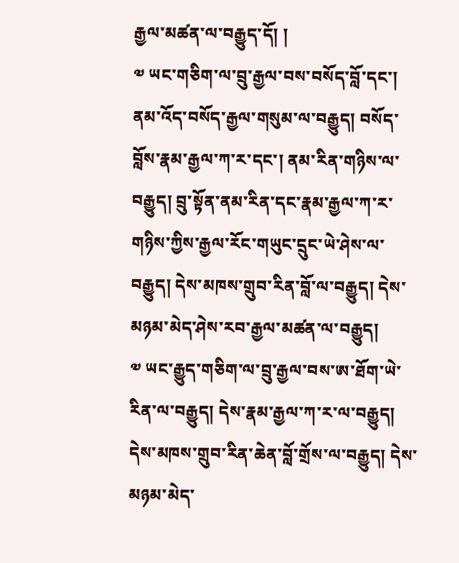རྒྱལ་མཚན་ལ་བརྒྱུད་དོ། །
༧ ཡང་གཅིག་ལ་བྲུ་རྒྱལ་བས་བསོད་བློ་དང་། ནམ་འོད་བསོད་རྒྱལ་གསུམ་ལ་བརྒྱུད། བསོད་བློས་རྣམ་རྒྱལ་ཀ་ར་དང་། ནམ་རིན་གཉིས་ལ་བརྒྱུད། བྲུ་སྟོན་ནམ་རིན་དང་རྣམ་རྒྱལ་ཀ་ར་གཉིས་ཀྱིས་རྒྱལ་རོང་གཡུང་དྲུང་ཡེ་ཤེས་ལ་བརྒྱུད། དེས་མཁས་གྲུབ་རིན་བློ་ལ་བརྒྱུད། དེས་མཉམ་མེད་ཤེས་རབ་རྒྱལ་མཚན་ལ་བརྒྱུད།
༧ ཡང་རྒྱུད་གཅིག་ལ་བྲུ་རྒྱལ་བས་ཨ་ཐོག་ཡེ་རིན་ལ་བརྒྱུད། དེས་རྣམ་རྒྱལ་ཀ་ར་ལ་བརྒྱུད། དེས་མཁས་གྲུབ་རིན་ཆེན་བློ་གྲོས་ལ་བརྒྱུད། དེས་མཉམ་མེད་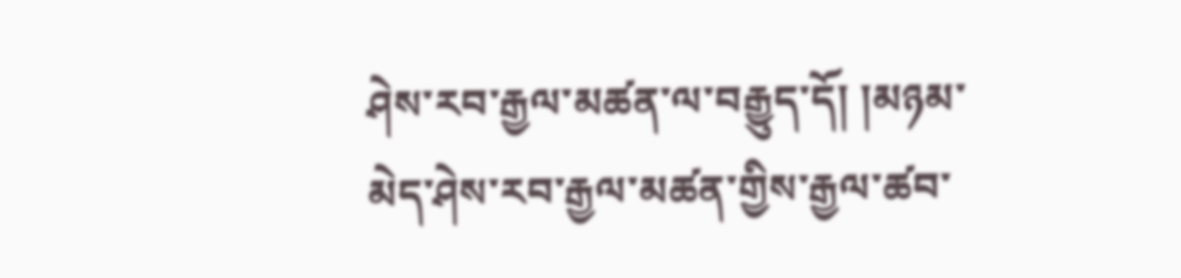ཤེས་རབ་རྒྱལ་མཚན་ལ་བརྒྱུད་དོ། །མཉམ་མེད་ཤེས་རབ་རྒྱལ་མཚན་གྱིས་རྒྱལ་ཚབ་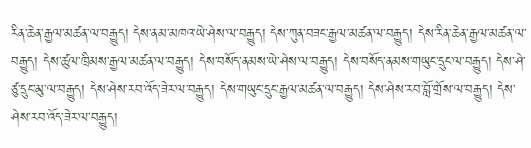རིན་ཆེན་རྒྱལ་མཚན་ལ་བརྒྱུད། དེས་ནམ་མཁའ་ཡེ་ཤེས་ལ་བརྒྱུད། དེས་ཀུན་བཟང་རྒྱལ་མཚན་ལ་བརྒྱུད། དེས་རིན་ཆེན་རྒྱལ་མཚན་ལ་བརྒྱུད། དེས་ཚུལ་ཁྲིམས་རྒྱལ་མཚན་ལ་བརྒྱུད། དེས་བསོད་ནམས་ཡེ་ཤེས་ལ་བརྒྱུད། དེས་བསོད་ནམས་གཡུང་དྲུང་ལ་བརྒྱུད། དེས་ཤེ་ཙུ་དྲུང་མུ་ལ་བརྒྱུད། དེས་ཤེས་རབ་འོད་ཟེར་ལ་བརྒྱུད། དེས་གཡུང་དྲུང་རྒྱལ་མཚན་ལ་བརྒྱུད། དེས་ཤེས་རབ་བློ་གྲོས་ལ་བརྒྱུད། དེས་ཤེས་རབ་འོད་ཟེར་ལ་བརྒྱུད།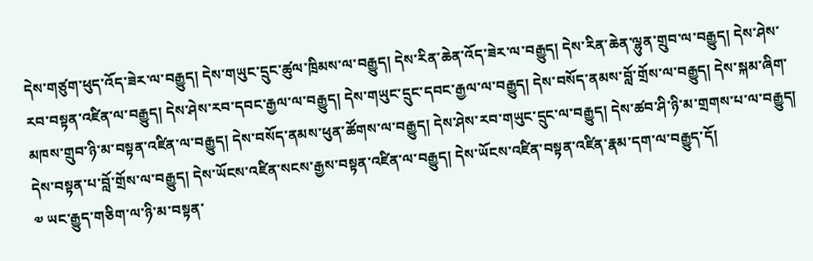དེས་གཙུག་ཕུད་འོད་ཟེར་ལ་བརྒྱུད། དེས་གཡུང་དྲུང་ཚུལ་ཁྲིམས་ལ་བརྒྱུད། དེས་རིན་ཆེན་འོད་ཟེར་ལ་བརྒྱུད། དེས་རིན་ཆེན་ལྷུན་གྲུབ་ལ་བརྒྱུད། དེས་ཤེས་རབ་བསྟན་འཛིན་ལ་བརྒྱུད། དེས་ཤེས་རབ་དབང་རྒྱལ་ལ་བརྒྱུད། དེས་གཡུང་དྲུང་དབང་རྒྱལ་ལ་བརྒྱུད། དེས་བསོད་ནམས་བློ་གྲོས་ལ་བརྒྱུད། དེས་སྐམ་ཞིག་མཁས་གྲུབ་ཉི་མ་བསྟན་འཛིན་ལ་བརྒྱུད། དེས་བསོད་ནམས་ཕུན་ཚོགས་ལ་བརྒྱུད། དེས་ཤེས་རབ་གཡུང་དྲུང་ལ་བརྒྱུད། དེས་ཚབ་ཤི་ཉི་མ་གྲགས་པ་ལ་བརྒྱུད། དེས་བསྟན་པ་བློ་གྲོས་ལ་བརྒྱུད། དེས་ཡོངས་འཛིན་སངས་རྒྱས་བསྟན་འཛིན་ལ་བརྒྱུད། དེས་ཡོངས་འཛིན་བསྟན་འཛིན་རྣམ་དག་ལ་བརྒྱུད་དོ།
༧ ཡང་རྒྱུད་གཅིག་ལ་ཉི་མ་བསྟན་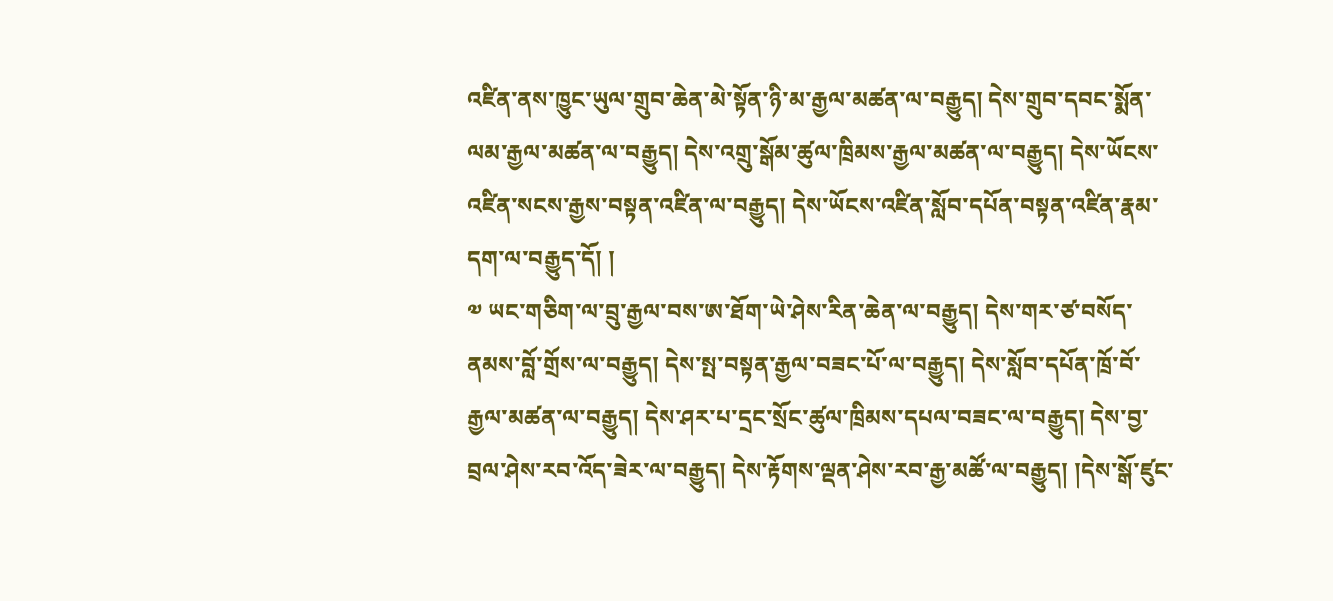འཛིན་ནས་ཁྱུང་ཡུལ་གྲུབ་ཆེན་མེ་སྟོན་ཉི་མ་རྒྱལ་མཚན་ལ་བརྒྱུད། དེས་གྲུབ་དབང་སྨོན་ལམ་རྒྱལ་མཚན་ལ་བརྒྱུད། དེས་འགྲུ་སྒོམ་ཚུལ་ཁྲིམས་རྒྱལ་མཚན་ལ་བརྒྱུད། དེས་ཡོངས་འཛིན་སངས་རྒྱས་བསྟན་འཛིན་ལ་བརྒྱུད། དེས་ཡོངས་འཛིན་སློབ་དཔོན་བསྟན་འཛིན་རྣམ་དག་ལ་བརྒྱུད་དོ། །
༧ ཡང་གཅིག་ལ་བྲུ་རྒྱལ་བས་ཨ་ཐོག་ཡེ་ཤེས་རིན་ཆེན་ལ་བརྒྱུད། དེས་གར་ཙ་བསོད་ནམས་བློ་གྲོས་ལ་བརྒྱུད། དེས་སྤ་བསྟན་རྒྱལ་བཟང་པོ་ལ་བརྒྱུད། དེས་སློབ་དཔོན་ཁྲོ་བོ་རྒྱལ་མཚན་ལ་བརྒྱུད། དེས་ཤར་པ་དྲང་སྲོང་ཚུལ་ཁྲིམས་དཔལ་བཟང་ལ་བརྒྱུད། དེས་བྱ་བྲལ་ཤེས་རབ་འོད་ཟེར་ལ་བརྒྱུད། དེས་རྟོགས་ལྡན་ཤེས་རབ་རྒྱ་མཚོ་ལ་བརྒྱུད། །དེས་སྒོ་ཛུང་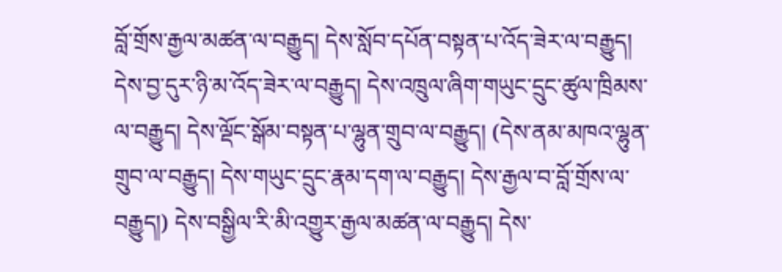བློ་གྲོས་རྒྱལ་མཚན་ལ་བརྒྱུད། དེས་སློབ་དཔོན་བསྟན་པ་འོད་ཟེར་ལ་བརྒྱུད། དེས་བྱ་དུར་ཉི་མ་འོད་ཟེར་ལ་བརྒྱུད། དེས་འཁྲུལ་ཞིག་གཡུང་དྲུང་ཚུལ་ཁྲིམས་ལ་བརྒྱུད། དེས་ལྡོང་སྒོམ་བསྟན་པ་ལྷུན་གྲུབ་ལ་བརྒྱུད། (དེས་ནམ་མཁའ་ལྷུན་གྲུབ་ལ་བརྒྱུད། དེས་གཡུང་དྲུང་རྣམ་དག་ལ་བརྒྱུད། དེས་རྒྱལ་བ་བློ་གྲོས་ལ་བརྒྱུད།) དེས་བསྒྱིལ་རི་མི་འགྱུར་རྒྱལ་མཚན་ལ་བརྒྱུད། དེས་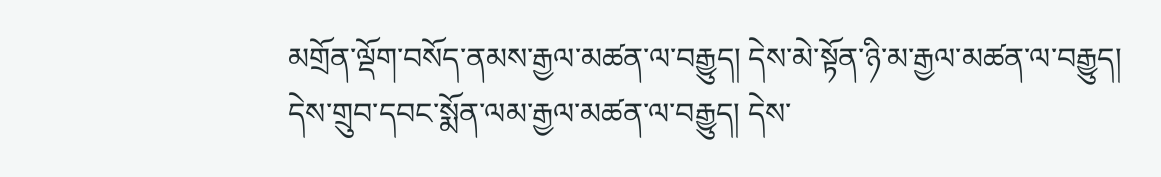མགྲོན་ལྡོག་བསོད་ནམས་རྒྱལ་མཚན་ལ་བརྒྱུད། དེས་མེ་སྟོན་ཉི་མ་རྒྱལ་མཚན་ལ་བརྒྱུད། དེས་གྲུབ་དབང་སྨོན་ལམ་རྒྱལ་མཚན་ལ་བརྒྱུད། དེས་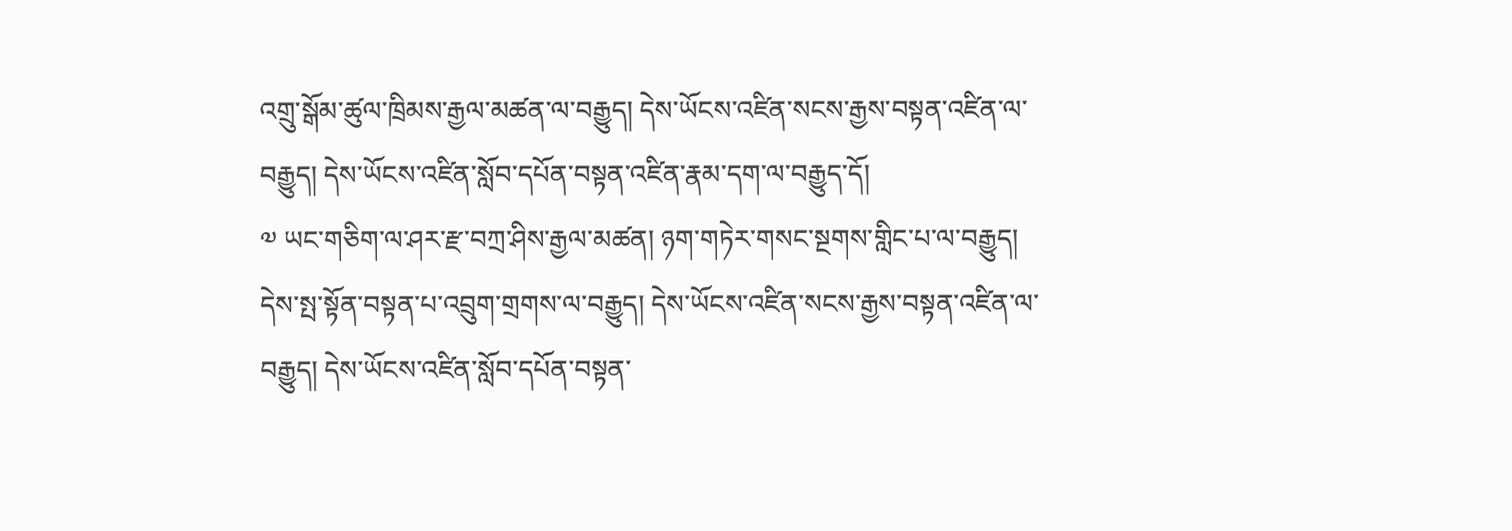འགྲུ་སྒོམ་ཚུལ་ཁྲིམས་རྒྱལ་མཚན་ལ་བརྒྱུད། དེས་ཡོངས་འཛིན་སངས་རྒྱས་བསྟན་འཛིན་ལ་བརྒྱུད། དེས་ཡོངས་འཛིན་སློབ་དཔོན་བསྟན་འཛིན་རྣམ་དག་ལ་བརྒྱུད་དོ།
༧ ཡང་གཅིག་ལ་ཤར་རྫ་བཀྲ་ཤིས་རྒྱལ་མཚན། ཉག་གཏེར་གསང་སྔགས་གླིང་པ་ལ་བརྒྱུད། དེས་སྤ་སྟོན་བསྟན་པ་འབྲུག་གྲགས་ལ་བརྒྱུད། དེས་ཡོངས་འཛིན་སངས་རྒྱས་བསྟན་འཛིན་ལ་བརྒྱུད། དེས་ཡོངས་འཛིན་སློབ་དཔོན་བསྟན་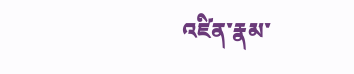འཛིན་རྣམ་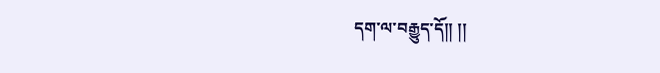དག་ལ་བརྒྱུད་དོ།། །།